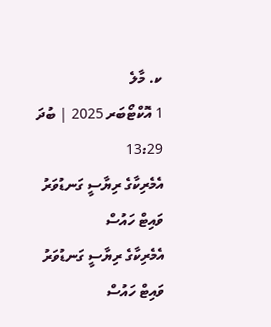ކ. މާލެ
1 އޮކްޓޯބަރ 2025 | ބުދަ 13:29
އެމެރިކާގެ ރިޔާސީ ގަނޑުވަރު ވައިޓް ހައުސް
އެމެރިކާގެ ރިޔާސީ ގަނޑުވަރު ވައިޓް ހައުސް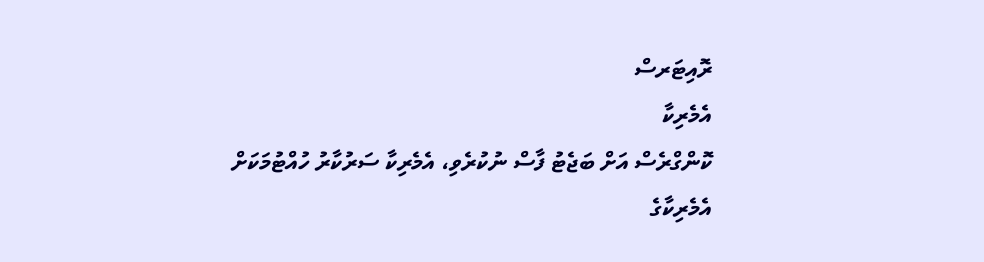ރޮއިޓަރސް
އެމެރިކާ
ކޮންގްރެސް އަށް ބަޖެޓު ފާސް ނުކުރެވި، އެމެރިކާ ސަރުކާރު ހުއްޓުމަކަށް
އެމެރިކާގެ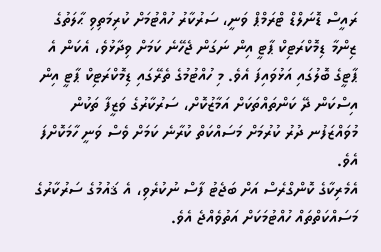ރައީސް ޑޮނަލްޑް ޓްރަމްޕް ވަނީ، ސަރުކާރު ހުއްޓުމަށް ކުރިމަތިވި ޙާލަތުގެ ޒިންމާ ޑިމޮކްރަޓިކް ޕާޓީ އިން ނަގަން ޖެހޭނެ ކަމަށް ވިދާޅުވެ، އެކަން އެ ޕާޓީގެ ބޮލުގައި އަޅުވައިފަ އެވެ. މި ހުއްޓުމުގެ ތެރޭގައި ޑިމޮކްރަޓިކް ޕާޓީ އިން އިސްކަން ދޭ ކަންތައްތަކަށް އަމާޒުކޮށް، ސަރުކާރުގެ ވަޒީފާ ތަކުން މުވައްޒަފުނ ދުރު ކުރުމަށް މަސައްކަތް ކުރާނެ ކަމަށް ވެސް ވަނީ ހާމަކޮށްފަ އެވެ.
އެމެރިކާގެ ކޮންގްރެސް އަށް ބަޖެޓު ފާސް ނުކުރެވި، އެ ޤައުމުގެ ސަރުކާރުގެ މަސައްކަތްތައް ހުއްޓުމަކަށް އަތުވެއްޖެ އެވެ.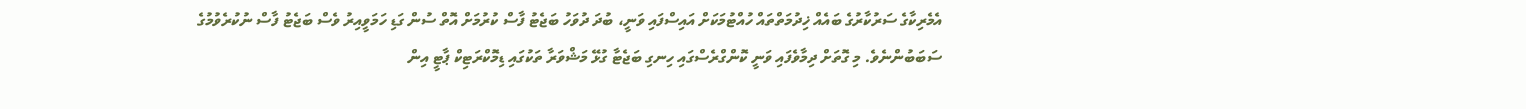އެމެރިކާގެ ސަރުކާރުގެ ބައެއް ޚިދުމަތްތައް ހުއްޓުމަކަށް އައިސްފައި ވަނީ، ބުދަ ދުވަހު ބަޖެޓު ފާސް ކުރުމަށް އޮތް ސުން ގަޑި ހަމަވީއިރު ވެސް ބަޖެޓު ފާސް ނުކުރެވުމުގެ ސަބަބުންނެވެ. މި ގޮތަށް ދިމާވެފައި ވަނީ ކޮންގްރެސްގައި ހިނގި ބަޖެޓާ ގުޅޭ މަޝްވަރާ ތަކުގައި ޑިމޮކްރަޓިކް ޕާޓީ އިން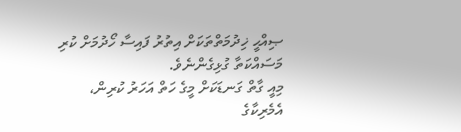ޞިއްޙީ ޚިދުމަތްތަކަށް އިތުރު ފައިސާ ހޯދުމަށް ކުރި މަސައްކަތާ ގުޅިގެންނެވެ.
މިއީ ގާތް ގަނޑަކަށް މީގެ ހަތް އަހަރު ކުރިން، އެމެރިކާގެ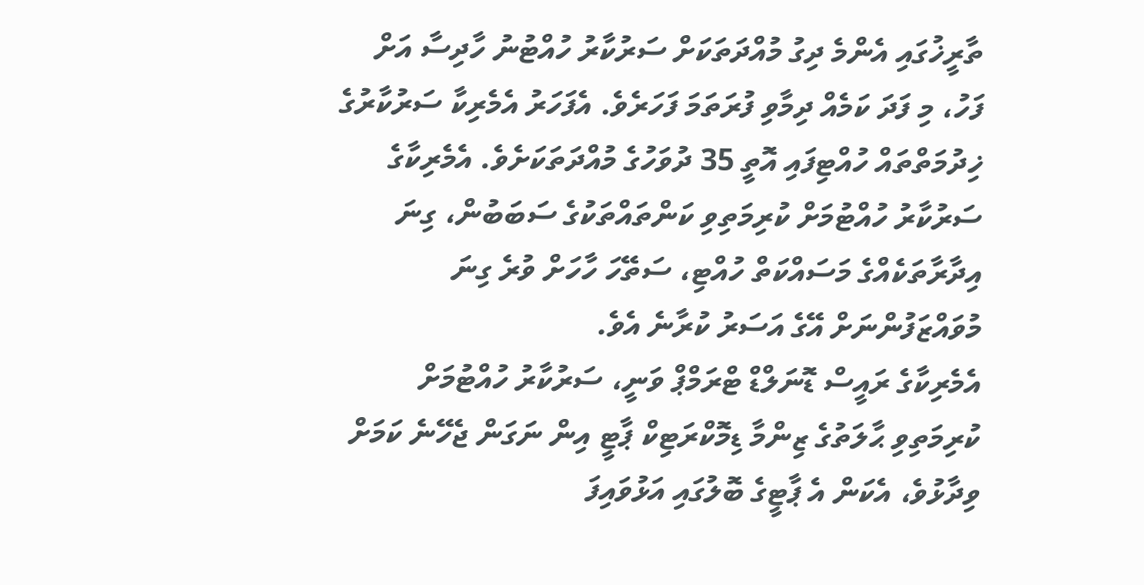ތާރީޚުގައި އެންމެ ދިގު މުއްދަތަކަށް ސަރުކާރު ހުއްޓުނު ހާދިސާ އަށް ފަހު، މި ފަދަ ކަމެއް ދިމާވި ފުރަތަމަ ފަހަރެވެ. އެފަހަރު އެމެރިކާ ސަރުކާރުގެ ޚިދުމަތްތައް ހުއްޓިފައި އޮތީ 35 ދުވަހުގެ މުއްދަތަކަށެވެ. އެމެރިކާގެ ސަރުކާރު ހުއްޓުމަށް ކުރިމަތިވި ކަންތައްތަކުގެ ސަބަބުން، ގިނަ އިދާރާތަކެއްގެ މަސައްކަތް ހުއްޓި، ސަތޭހަ ހާހަށް ވުރެ ގިނަ މުވައްޒަފުންނަށް އޭގެ އަސަރު ކުރާނެ އެވެ.
އެމެރިކާގެ ރައީސް ޑޮނަލްޑް ޓްރަމްޕް ވަނީ، ސަރުކާރު ހުއްޓުމަށް ކުރިމަތިވި ޙާލަތުގެ ޒިންމާ ޑިމޮކްރަޓިކް ޕާޓީ އިން ނަގަން ޖެހޭނެ ކަމަށް ވިދާޅުވެ، އެކަން އެ ޕާޓީގެ ބޮލުގައި އަޅުވައިފަ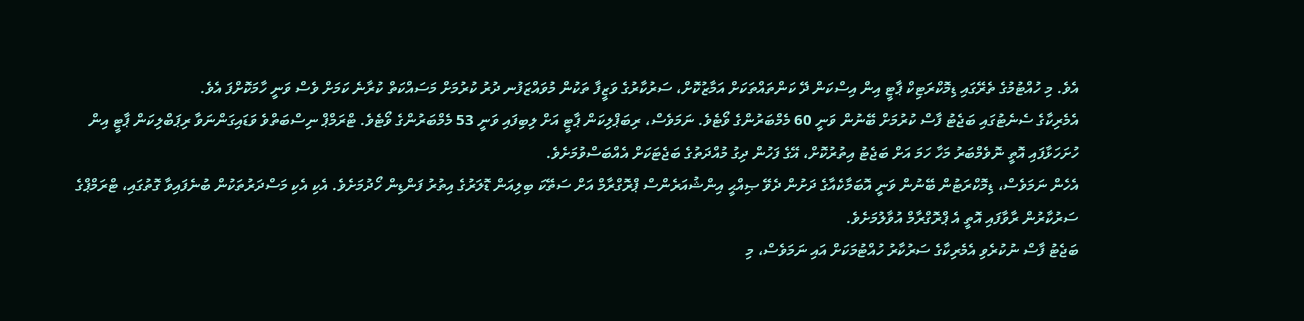އެވެ. މި ހުއްޓުމުގެ ތެރޭގައި ޑިމޮކްރަޓިކް ޕާޓީ އިން އިސްކަން ދޭ ކަންތައްތަކަށް އަމާޒުކޮށް، ސަރުކާރުގެ ވަޒީފާ ތަކުން މުވައްޒަފުނ ދުރު ކުރުމަށް މަސައްކަތް ކުރާނެ ކަމަށް ވެސް ވަނީ ހާމަކޮށްފަ އެވެ.
އެމެރިކާގެ ސެނެޓުގައި ބަޖެޓު ފާސް ކުރުމަށް ބޭނުން ވަނީ 60 މެމްބަރުންގެ ވޯޓެވެ. ނަމަވެސް، ރިބަޕްލިކަން ޕާޓީ އަށް ލިބިފައި ވަނީ 53 މެމްބަރުންގެ ވޯޓެވެ. ޓްރަމްޕް ނިސްބަތްވެ ވަޑައިގަންނަވާ ރިޕަބްލިކަން ޕާޓީ އިން ހުށަހަޅާފައި އޮތީ ނޮވެމްބަރު މަހާ ހަމަ އަށް ބަޖެޓު އިތުރުކޮށް، އޭގެ ފަހުން ދިގު މުއްދަތުގެ ބަޖެޓަކަށް އެއްބަސްވުމަށެވެ.
އެހެން ނަމަވެސް، ޑިމޮކްރަޓުން ބޭނުން ވަނީ އޮބަމާކެއާގެ ދަށުން ދެވޭ ޞިއްޙީ އިންޝުއަރެންސް ޕްރޮގްރާމް އަށް ސަތޭކަ ބިލިއަން ޑޮލަރުގެ އިތުރު ފަންޑިން ހޯދުމަށެވެ. އެކި އެކި މަސްދަރުތަކުން ބުނެފައިވާ ގޮތުގައި، ޓްރަމްޕްގެ ސަރުކާރުން ރާވާފައި އޮތީ އެ ޕްރޮގްރާމް އުވާލުމަށެވެ.
ބަޖެޓު ފާސް ނުކުރެވި އެމެރިކާގެ ސަރުކާރު ހުއްޓުމަކަށް އައި ނަމަވެސް، މި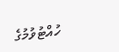ހުއްޓުވުމުގެ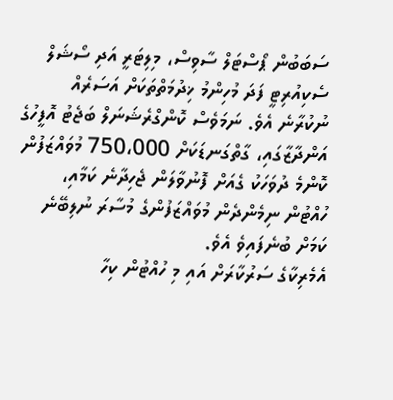ސަބަބުން ޕޯސްޓަލް ސާވިސް، މިލިޓަރީ އަދި ސޯޝަލް ސެކިއުރިޓީ ފަދަ މުހިންމު ޚިދުމަތްތަކަށް އަސަރެއް ނުކުރާނެ އެވެ. ނަމަވެސް ކޮންގްރެޝަނަލް ބަޖެޓު އޮފީހުގެ އަންދާޒާގައި، ގާތްގަނޑަކަށް 750،000 މުވައްޒަފުން ކޮންމެ ދުވަހަކު ގެއަށް ފޮނުވާލަން ޖެހިދާނެ ކަމާއި، ހުއްޓުން ނިމެންދެން މުވައްޒަފުންގެ މުސާރަ ނުލިބޭނެ ކަމަށް ބުނެފައިވެ އެވެ.
އެމެރިކާގެ ސަރުކާރަށް އައި މި ހުއްޓުން ކިހާ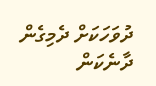ދުވަހަކަށް ދެމިގެން ދާނެކަން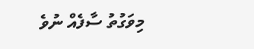މިވަގުތު ސާފެއް ނުވެ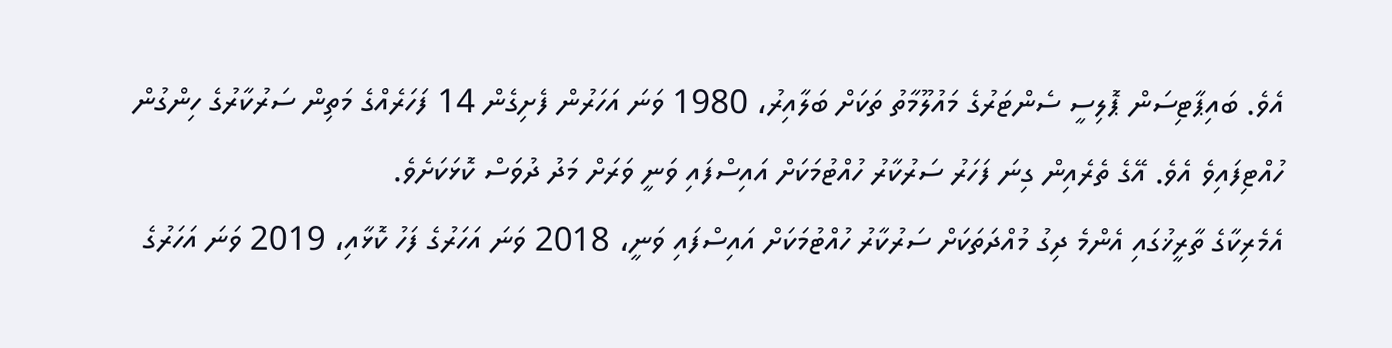އެވެ. ބައިޕާޓިސަން ޕޮލިސީ ސެންޓަރުގެ މައުލޫމާތު ތަކަށް ބަލާއިރު، 1980 ވަނަ އަހަރުން ފެށިގެން 14 ފަހަރެއްގެ މަތިން ސަރުކާރުގެ ހިންގުން ހުއްޓިފައިވެ އެވެ. އޭގެ ތެރެއިން ގިނަ ފަހަރު ސަރުކާރު ހުއްޓުމަކަށް އައިސްފައި ވަނީ ވަރަށް މަދު ދުވަސް ކޮޅަކަށެވެ.
އެމެރިކާގެ ތާރީޚުގައި އެންމެ ދިގު މުއްދަތަކަށް ސަރުކާރު ހުއްޓުމަކަށް އައިސްފައި ވަނީ، 2018 ވަނަ އަހަރުގެ ފަހު ކޮޅާއި، 2019 ވަނަ އަހަރުގެ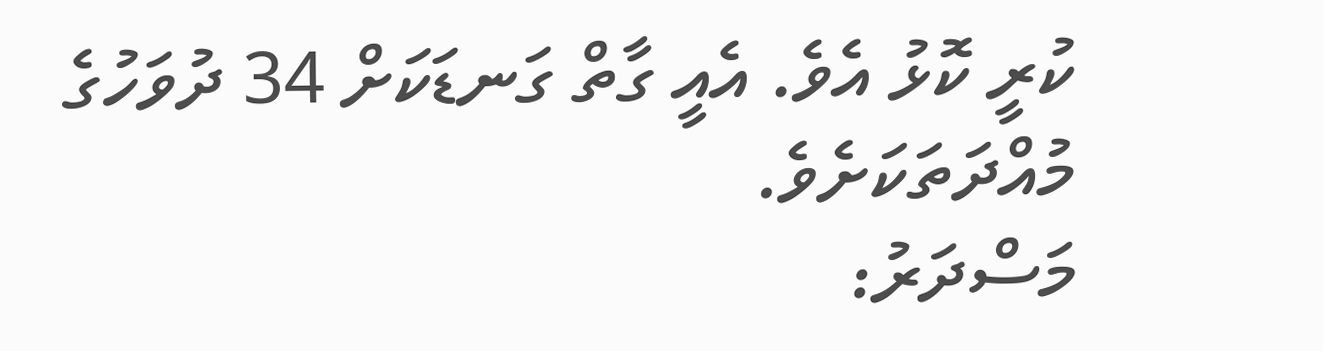ކުރީ ކޮޅު އެވެ. އެއީ ގާތް ގަނޑަކަށް 34 ދުވަހުގެ މުއްދަތަކަށެވެ.
މަސްދަރު: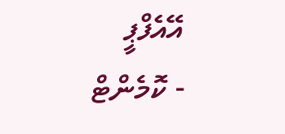އޭއެފްޕީ
- ކޮމެންޓް